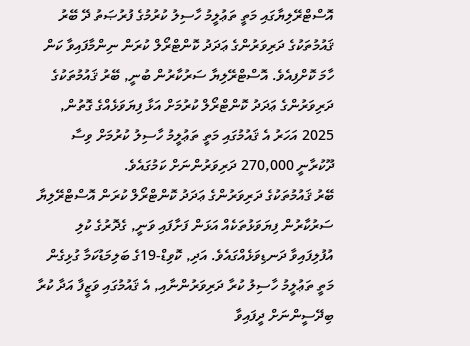އޮސްޓްރޭލިޔާގައި މަތީ ތަޢުލީމު ހާސިލު ކުރުމުގެ ފުރުޞަތު ދޭ ބޭރު ޤައުމުތަކުގެ ދަރިވަރުންގެ ޢަދަދު ކޮންޓްރޯލް ކުރަން ނިންމާފައިވާ ކަން ހާމަ ކޮށްފިއެވެ. އޮސްޓްރޭލިޔާ ސަރުކާރުން ބުނީ, ބޭރު ޤައުމުތަކުގެ ދަރިވަރުންގެ ޢަދަދު ކޮންޓްރޯލް ކުރުމަށް އަޅާ ފިޔަވަޅެއްގެ ގޮތުން, 2025 އަހަރު އެ ޤައުމުގައި މަތީ ތަޢުލީމު ހާސިލު ކުރުމަށް ވިސާ ދޫކުރާނީ 270,000 ދަރިވަރުންނަށް ކަމުގައެވެ.
ބޭރު ޤައުމުތަކުގެ ދަރިވަރުންގެ ޢަދަދު ކޮންޓްރޯލް ކުރަން އޮސްޓްރޭލިޔާ ސަރުކާރުން ފިޔަވަޅުތަކެއް އަޅަން ފަށާފައި ވަނީ, ގެދޮރުގެ ކުލި އުފުލިފައިވާ ދަނޑިވަޅެއްގައެވެ. އަދި, ކޮވިޑް-19ގެ ބަލިމަޑުކަމާ ގުޅިގެން މަތީ ތަޢުލީމު ހާސިލު ކުރާ ދަރިވަރުންނާއި, އެ ޤައުމުގައި ވަޒީފާ އަދާ ކުރާ ބިދޭސީންނަށް ދީފައިވާ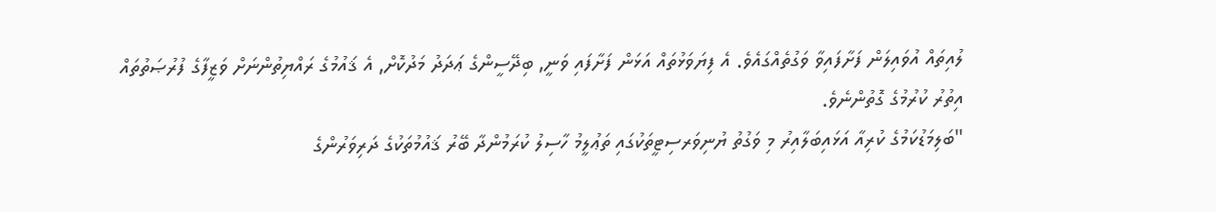ލުއިތައް އުވައިލަން ފަށާފައިވާ ވަގުތެއްގައެވެ. އެ ފިޔަވަޅުތައް އަޅަން ފަށާފައި ވަނީ, ބިދޭސީންގެ ޢަދަދު މަދުކޮށް, އެ ޤައުމުގެ ރައްޔިތުންނަށް ވަޒީފާގެ ފުރުޞަތުތައް އިތުރު ކުރުމުގެ ގޮތުންނެވެ.
"ބަލިމަޑުކަމުގެ ކުރިއާ އަޅައިބަލާއިރު މި ވަގުތު ޔުނިވަރސިޓީތަކުގައި ތަޢުލީމު ހާސިލު ކުރަމުންދާ ބޭރު ޤައުމުތަކުގެ ދަރިވަރުންގެ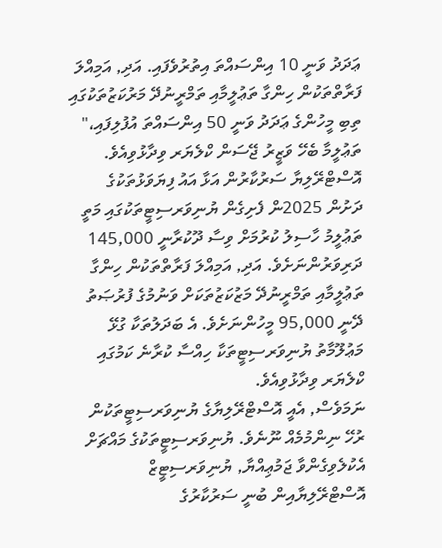ޢަދަދު ވަނީ 10 އިންސައްތަ އިތުރުވެފައި. އަދި, އަމިއްލަ ފަރާތްތަކުން ހިންގާ ތަޢުލީމާއި ތަމްރީނުދޭ މަރުކަޒުތަކުގައި ތިބި މީހުންގެ ޢަދަދު ވަނީ 50 އިންސައްތަ އުފުލިފައި،" ތަޢުލީމާ ބެހޭ ވަޒީރު ޖޭސަން ކްލެޔަރ ވިދާޅުވިއެވެ.
އޮސްޓްރޭލިޔާ ސަރުކާރުން އަޅާ އައު ފިޔަވަޅުތަކުގެ ދަށުން 2025ން ފެށިގެން ޔުނިވަރސިޓީތަކުގައި މަތީ ތަޢުލީމު ހާސިލު ކުރުމަށް ވިސާ ދޫކުރާނީ 145,000 ދަރިވަރުންނަށެވެ. އަދި, އަމިއްލަ ފަރާތްތަކުން ހިންގާ ތަޢުލީމާއި ތަމްރީނުދޭ މަޒުކަޒުތަކަށް ވަނުމުގެ ފުރުޞަތު ދޭނީ 95,000 މީހުންނަށެވެ. އެ ބަދަލުތަކާ ގުޅޭ މަޢުލޫމާތު ޔުނިވަރސިޓީތަކާ ހިއްސާ ކުރާނެ ކަމުގައި ކްލެޔަރ ވިދާޅުވިއެވެ.
ނަމަވެސް, އެއީ އޮސްޓްރޭލިޔާގެ ޔުނިވަރސިޓީތަކުން ރުހޭ ނިންމުމެއް ނޫނެވެ. ޔުނިވަރސިޓީތަކުގެ މައްޗަށް އެކުލެވިގެންވާ ޖަމުޢިއްޔާ, ޔުނިވަރސިޓީޒް އޮސްޓްރޭލިޔާއިން ބުނީ ސަރުކާރުގެ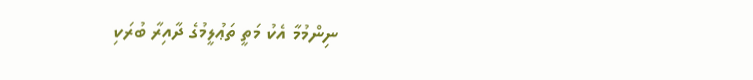ނިންމުމާ އެކު މަތީ ތަޢުލީމުގެ ދާއިރާ ބުރަކި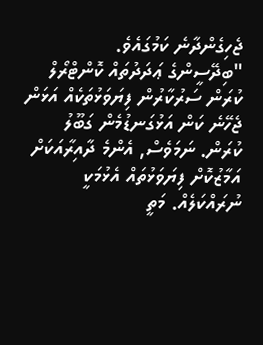ޖެހިގެންދާނެ ކަމުގައެވެ.
"ބިދޭސީންގެ ޢަދަދުތައް ކޮންޓްރޯލް ކުރަން ސަރުކާރުން ފިޔަވަޅުތަކެއް އަޅަން ޖެހޭނެ ކަން އަޅުގަނޑުމެން ގަބޫލު ކުރަން. ނަމަވެސް, އެންމެ ދާއިރާއަކަށް އަމާޒުކޮށް ފިޔަވަޅުތައް އެޅުމަކީ ނުރައްކަލެއް. މަތީ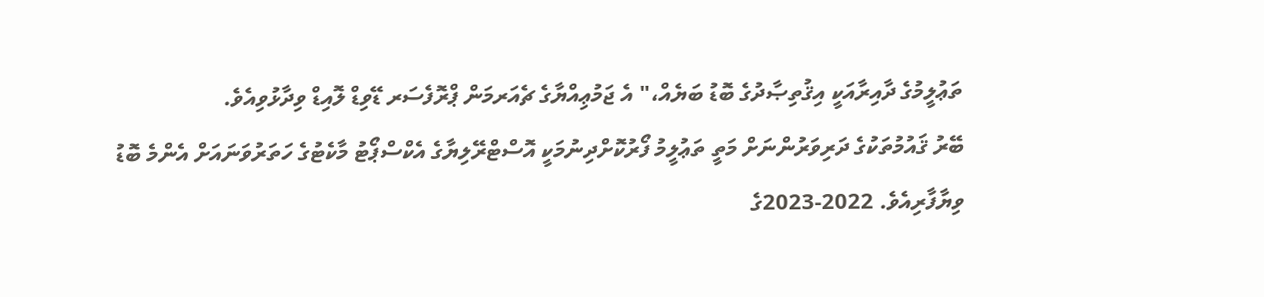ތަޢުލީމުގެ ދާއިރާއަކީ އިޤުތިޞާދުގެ ބޮޑު ބަޔެއް،" އެ ޖަމުޢިއްޔާގެ ޗެއަރމަން ޕްރޮފެސަރ ޑޭވިޑް ލޮއިޑް ވިދާޅުވިއެވެ.
ބޭރު ޤައުމުތަކުގެ ދަރިވަރުންނަށް މަތީ ތަޢުލީމު ފޯރުކޮށްދިނުމަކީ އޮސްޓްރޭލިޔާގެ އެކްސްޕޯޓު މާކެޓުގެ ހަތަރުވަނައަށް އެންމެ ބޮޑު ވިޔާފާރިއެވެ. 2022-2023ގެ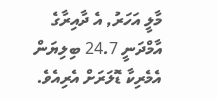މާލީ އަހަރު, އެ ދާއިރާގެ އާމްދަނީ 24.7 ބިލިޔަން އެމެރިކާ ޑޮލަރަށް އެރިއެވެ.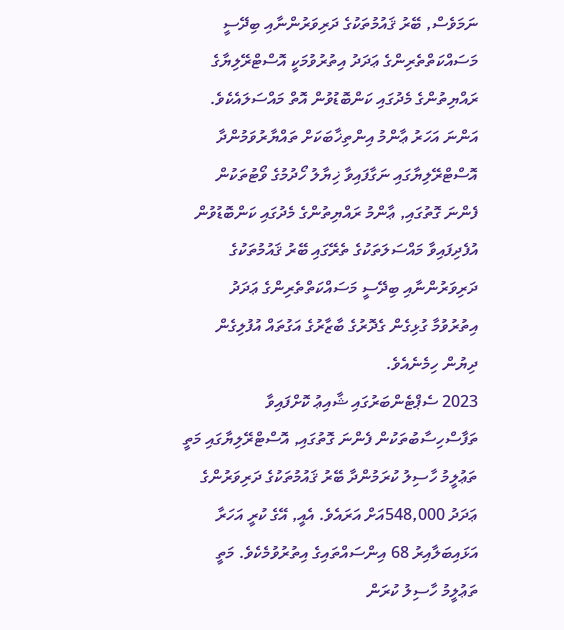ނަމަވެސް, ބޭރު ޤައުމުތަކުގެ ދަރިވަރުންނާއި ބިދޭސީ މަސައްކަތްތެރިންގެ ޢަދަދު އިތުރުވުމަކީ އޮސްޓްރޭލިޔާގެ ރައްޔިތުންގެ މެދުގައި ކަންބޮޑުވުން އޮތް މައްސަލައެކެވެ.
އަންނަ އަހަރު ޢާންމު އިންތިޚާބަކަށް ތައްޔާރުވަމުންދާ އޮސްޓްރޭލިޔާގައި ނަގާފައިވާ ޚިޔާލު ހޯދުމުގެ ވޯޓުތަކުން ފެންނަ ގޮތުގައި, ޢާންމު ރައްޔިތުންގެ މެދުގައި ކަންބޮޑުވުން އުފެދިފައިވާ މައްސަލަތަކުގެ ތެރޭގައި ބޭރު ޤައުމުތަކުގެ ދަރިވަރުންނާއި ބިދޭސީ މަސައްކަތްތެރިންގެ ޢަދަދު އިތުރުވުމާ ގުޅިގެން ގެދޮރުގެ ބާޒާރުގެ އަގުތައް އުފުލިގެން ދިޔުން ހިމެނެއެވެ.
2023 ސެޕްޓެންބަރުގައި ޝާއިޢު ކޮށްފައިވާ ތަފާސްހިސާބުތަކުން ފެންނަ ގޮތުގައި, އޮސްޓްރޭލިޔާގައި މަތީ ތަޢުލީމު ހާސިލު ކުރަމުންދާ ބޭރު ޤައުމުތަކުގެ ދަރިވަރުންގެ ޢަދަދު 548,000އަށް އަރައެވެ. އެއީ, އޭގެ ކުރީ އަހަރާ އަޅައިބަލާއިރު 68 އިންސައްތައިގެ އިތުރުވުމެކެވެ. މަތީ ތަޢުލީމު ހާސިލު ކުރަން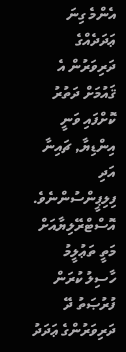އެންމެ ގިނަ ޢަދަދެއްގެ ދަރިވަރުން އެ ޤައުމަށް ދަތުރު ކޮށްފައި ވަނީ އިންޑިޔާ, ޗައިނާ އަދި ފިލިޕީންސުންނެވެ.
އޮސްޓްރޭލިޔާއަށް މަތީ ތަޢުލީމު ހާސިލު ކުރަން ފުރުޞަތު ދޭ ދަރިވަރުންގެ ޢަދަދު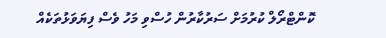ކޮންޓްރޯލް ކުރުމަށް ސަރުކާރުން ހުސްވި މަހު ވެސް ފިޔަވަޅުތަކެއް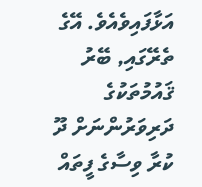އަޅާފައިވެއެވެ. އޭގެ ތެރޭގައި, ބޭރު ޤައުމުތަކުގެ ދަރިވަރުންނަށް ދޫ ކުރާ ވިސާގެ ފީތައް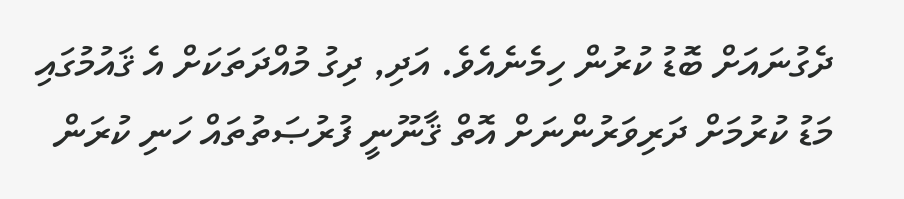ދެގުނައަށް ބޮޑު ކުރުން ހިމެނެއެވެ. އަދި, ދިގު މުއްދަތަކަށް އެ ޤައުމުގައި މަޑު ކުރުމަށް ދަރިވަރުންނަށް އޮތް ޤާނޫނީ ފުރުޞަތުތައް ހަނި ކުރަން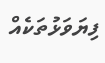ފިޔަވަޅުތަކެއް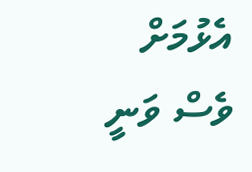އެޅުމަށް ވެސް ވަނީ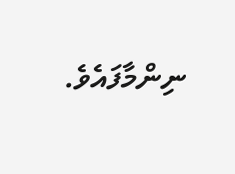ނިންމާފައެވެ.